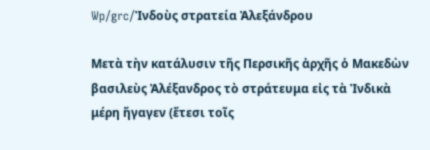Wp/grc/Ἰνδοὺς στρατεία Ἀλεξάνδρου

Μετὰ τὴν κατάλυσιν τῆς Περσικῆς ἀρχῆς ὁ Μακεδὼν βασιλεὺς Ἀλέξανδρος τὸ στράτευμα εἰς τὰ Ἰνδικὰ μέρη ἤγαγεν (ἔτεσι τοῖς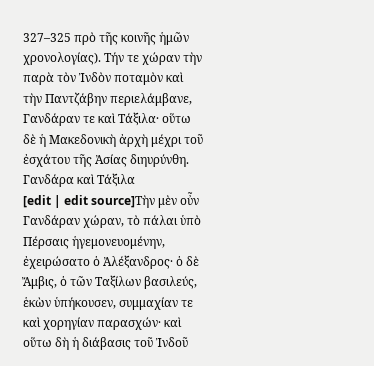327–325 πρὸ τῆς κοινῆς ἡμῶν χρονολογίας). Τήν τε χώραν τὴν παρὰ τὸν Ἰνδὸν ποταμὸν καὶ τὴν Παντζάβην περιελάμβανε, Γανδάραν τε καὶ Τάξιλα· οὕτω δὲ ἡ Μακεδονικὴ ἀρχὴ μέχρι τοῦ ἐσχάτου τῆς Ἀσίας διηυρύνθη.
Γανδάρα καὶ Τάξιλα
[edit | edit source]Τὴν μὲν οὖν Γανδάραν χώραν, τὸ πάλαι ὑπὸ Πέρσαις ἡγεμονευομένην, ἐχειρώσατο ὁ Ἀλέξανδρος· ὁ δὲ Ἄμβις, ὁ τῶν Ταξίλων βασιλεύς, ἑκὼν ὑπήκουσεν, συμμαχίαν τε καὶ χορηγίαν παρασχών· καὶ οὕτω δὴ ἡ διάβασις τοῦ Ἰνδοῦ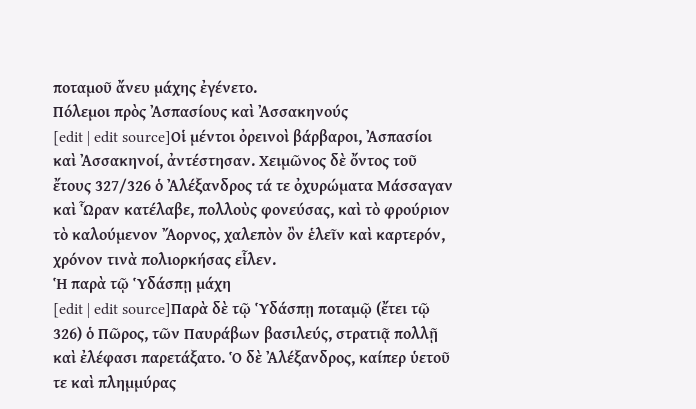ποταμοῦ ἄνευ μάχης ἐγένετο.
Πόλεμοι πρὸς Ἀσπασίους καὶ Ἀσσακηνούς
[edit | edit source]Οἱ μέντοι ὀρεινοὶ βάρβαροι, Ἀσπασίοι καὶ Ἀσσακηνοί, ἀντέστησαν. Χειμῶνος δὲ ὄντος τοῦ ἔτους 327/326 ὁ Ἀλέξανδρος τά τε ὀχυρώματα Μάσσαγαν καὶ Ὧραν κατέλαβε, πολλοὺς φονεύσας, καὶ τὸ φρούριον τὸ καλούμενον Ἄορνος, χαλεπὸν ὂν ἑλεῖν καὶ καρτερόν, χρόνον τινὰ πολιορκήσας εἷλεν.
Ἡ παρὰ τῷ Ὑδάσπῃ μάχη
[edit | edit source]Παρὰ δὲ τῷ Ὑδάσπῃ ποταμῷ (ἔτει τῷ 326) ὁ Πῶρος, τῶν Παυράβων βασιλεύς, στρατιᾷ πολλῇ καὶ ἐλέφασι παρετάξατο. Ὁ δὲ Ἀλέξανδρος, καίπερ ὑετοῦ τε καὶ πλημμύρας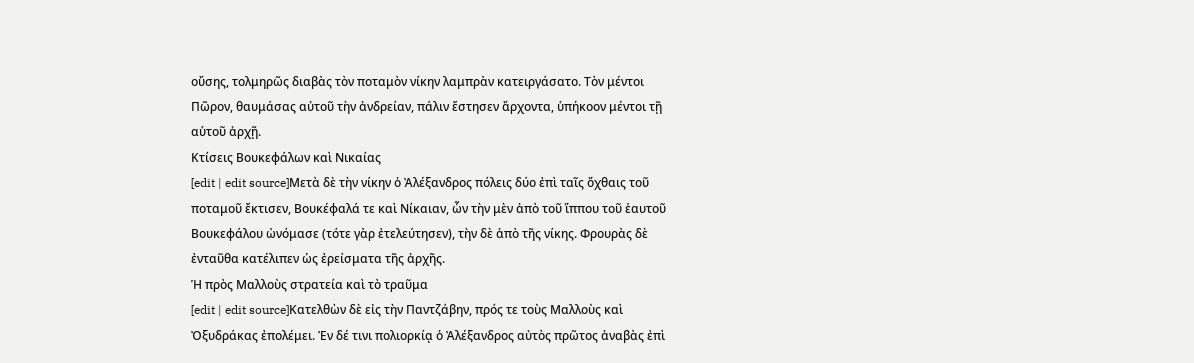οὔσης, τολμηρῶς διαβὰς τὸν ποταμὸν νίκην λαμπρὰν κατειργάσατο. Τὸν μέντοι Πῶρον, θαυμάσας αὐτοῦ τὴν ἀνδρείαν, πάλιν ἔστησεν ἄρχοντα, ὑπήκοον μέντοι τῇ αὑτοῦ ἀρχῇ.
Κτίσεις Βουκεφάλων καὶ Νικαίας
[edit | edit source]Μετὰ δὲ τὴν νίκην ὁ Ἀλέξανδρος πόλεις δύο ἐπὶ ταῖς ὄχθαις τοῦ ποταμοῦ ἔκτισεν, Βουκέφαλά τε καὶ Νίκαιαν, ὧν τὴν μὲν ἀπὸ τοῦ ἵππου τοῦ ἑαυτοῦ Βουκεφάλου ὠνόμασε (τότε γὰρ ἐτελεύτησεν), τὴν δὲ ἀπὸ τῆς νίκης. Φρουρὰς δὲ ἐνταῦθα κατέλιπεν ὡς ἐρείσματα τῆς ἀρχῆς.
Ἡ πρὸς Μαλλοὺς στρατεία καὶ τὸ τραῦμα
[edit | edit source]Κατελθὼν δὲ εἰς τὴν Παντζάβην, πρός τε τοὺς Μαλλοὺς καὶ Ὀξυδράκας ἐπολέμει. Ἐν δέ τινι πολιορκίᾳ ὁ Ἀλέξανδρος αὐτὸς πρῶτος ἀναβὰς ἐπὶ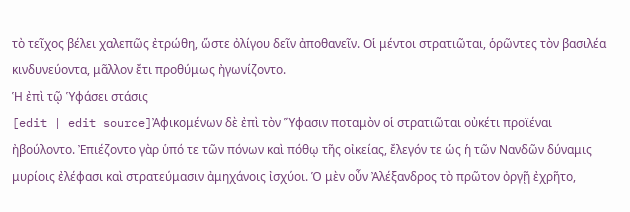τὸ τεῖχος βέλει χαλεπῶς ἐτρώθη, ὥστε ὀλίγου δεῖν ἀποθανεῖν. Οἱ μέντοι στρατιῶται, ὁρῶντες τὸν βασιλέα κινδυνεύοντα, μᾶλλον ἔτι προθύμως ἠγωνίζοντο.
Ἡ ἐπὶ τῷ Ὑφάσει στάσις
[edit | edit source]Ἀφικομένων δὲ ἐπὶ τὸν Ὕφασιν ποταμὸν οἱ στρατιῶται οὐκέτι προϊέναι ἠβούλοντο. Ἐπιέζοντο γὰρ ὑπό τε τῶν πόνων καὶ πόθῳ τῆς οἰκείας, ἔλεγόν τε ὡς ἡ τῶν Νανδῶν δύναμις μυρίοις ἐλέφασι καὶ στρατεύμασιν ἀμηχάνοις ἰσχύοι. Ὁ μὲν οὖν Ἀλέξανδρος τὸ πρῶτον ὀργῇ ἐχρῆτο,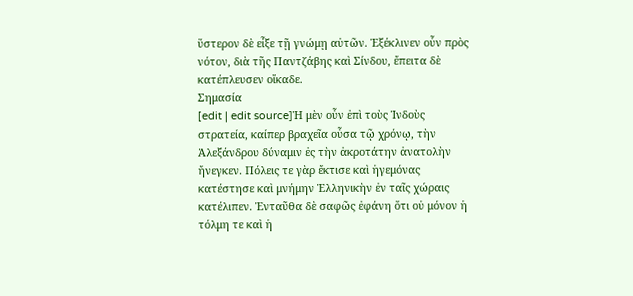ὕστερον δὲ εἶξε τῇ γνώμῃ αὐτῶν. Ἐξέκλινεν οὖν πρὸς νότον, διὰ τῆς Παντζάβης καὶ Σίνδου, ἔπειτα δὲ κατέπλευσεν οἴκαδε.
Σημασία
[edit | edit source]Ἡ μὲν οὖν ἐπὶ τοὺς Ἰνδοὺς στρατεία, καίπερ βραχεῖα οὖσα τῷ χρόνῳ, τὴν Ἀλεξάνδρου δύναμιν ἐς τὴν ἀκροτάτην ἀνατολὴν ἤνεγκεν. Πόλεις τε γὰρ ἔκτισε καὶ ἡγεμόνας κατέστησε καὶ μνήμην Ἑλληνικὴν ἐν ταῖς χώραις κατέλιπεν. Ἐνταῦθα δὲ σαφῶς ἐφάνη ὅτι οὐ μόνον ἡ τόλμη τε καὶ ἡ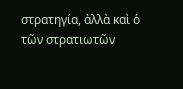στρατηγία, ἀλλὰ καὶ ὁ τῶν στρατιωτῶν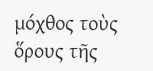μόχθος τοὺς ὅρους τῆς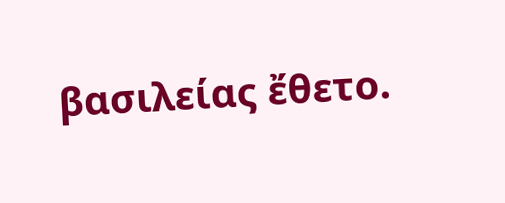βασιλείας ἔθετο.